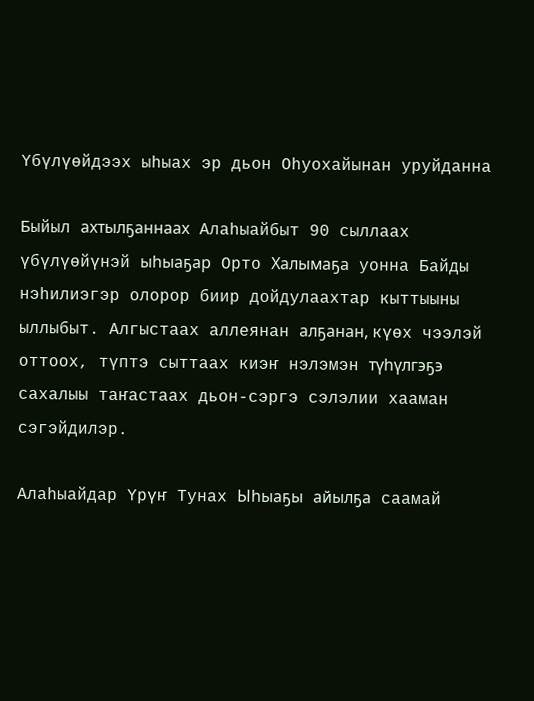Үбүлүөйдээх ыһыах эр дьон Оһуохайынан уруйданна

Быйыл ахтылҕаннаах Алаһыайбыт 90 сыллаах үбүлүөйүнэй ыһыаҕар Орто Халымаҕа уонна Байды нэһилиэгэр олорор биир дойдулаахтар кыттыыны ыллыбыт. Алгыстаах аллеянан алҕанан, күөх чээлэй оттоох, түптэ сыттаах киэҥ нэлэмэн түһүлгэҕэ сахалыы таҥастаах дьон-сэргэ сэлэлии хааман сэгэйдилэр.

Алаһыайдар Үрүҥ Тунах Ыһыаҕы айылҕа саамай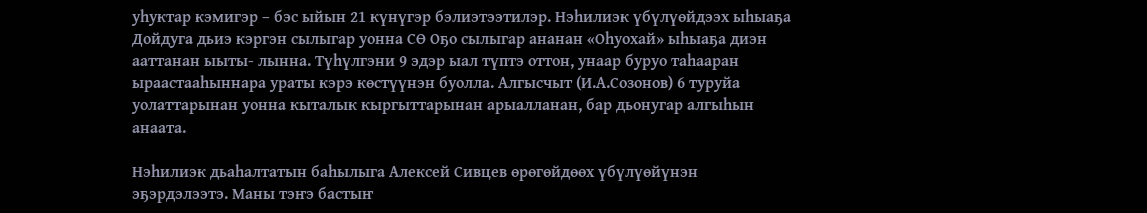уһуктар кэмигэр – бэс ыйын 21 күнүгэр бэлиэтээтилэр. Нэһилиэк үбүлүөйдээх ыһыаҕа Дойдуга дьиэ кэргэн сылыгар уонна СӨ Оҕо сылыгар ананан «Оһуохай» ыһыаҕа диэн ааттанан ыыты- лынна. Түһүлгэни 9 эдэр ыал түптэ оттон, унаар буруо таһааран ыраастааһыннара ураты кэрэ көстүүнэн буолла. Алгысчыт (И.А.Созонов) 6 туруйа уолаттарынан уонна кыталык кыргыттарынан арыалланан, бар дьонугар алгыһын анаата.

Нэһилиэк дьаһалтатын баһылыга Алексей Сивцев өрөгөйдөөх үбүлүөйүнэн эҕэрдэлээтэ. Маны тэҥэ бастыҥ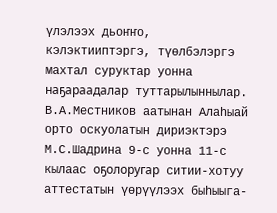үлэлээх дьоҥҥо, кэлэктииптэргэ, түөлбэлэргэ махтал суруктар уонна наҕараадалар туттарылыннылар. В.А.Местников аатынан Алаһыай орто оскуолатын дириэктэрэ М.С.Шадрина 9-с уонна 11-с кылаас оҕолоругар ситии-хотуу аттестатын үөрүүлээх быһыыга-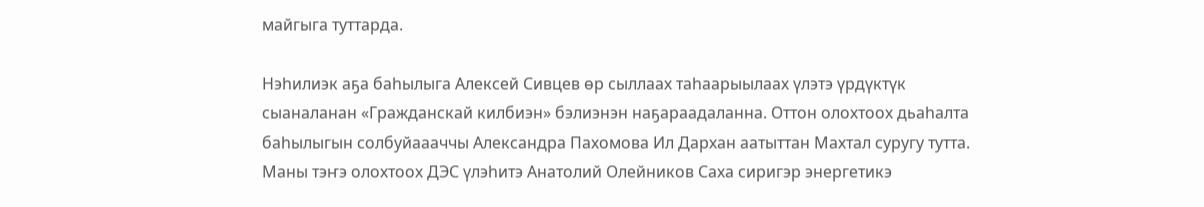майгыга туттарда.

Нэһилиэк аҕа баһылыга Алексей Сивцев өр cыллаах таһаарыылаах үлэтэ үрдүктүк сыаналанан «Гражданскай килбиэн» бэлиэнэн наҕараадаланна. Оттон олохтоох дьаһалта баһылыгын солбуйаааччы Александра Пахомова Ил Дархан аатыттан Махтал суругу тутта. Маны тэҥэ олохтоох ДЭС үлэһитэ Анатолий Олейников Саха сиригэр энергетикэ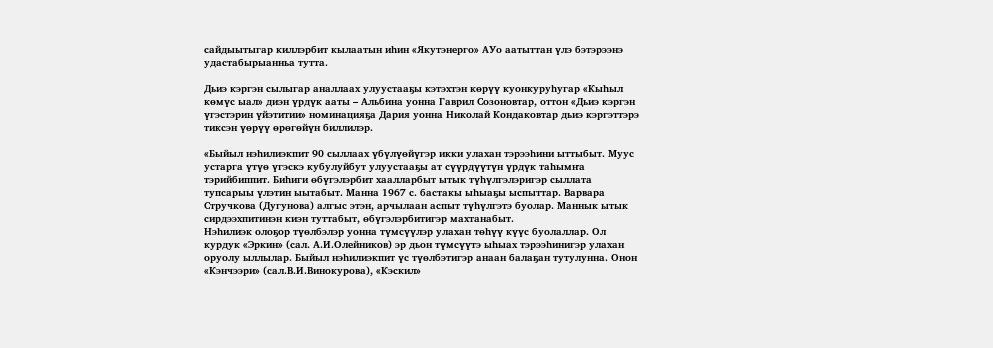сайдыытыгар киллэрбит кылаатын иһин «Якутэнерго» АУо аатыттан үлэ бэтэрээнэ удастабырыанньа тутта.

Дьиэ кэргэн сылыгар аналлаах улуустааҕы кэтэхтэн көрүү куонкуруһугар «Кыһыл көмүс ыал» диэн үрдүк ааты – Альбина уонна Гаврил Созоновтар, оттон «Дьиэ кэргэн үгэстэрин үйэтитии» номинацияҕа Дария уонна Николай Кондаковтар дьиэ кэргэттэрэ тиксэн үөрүү өрөгөйүн биллилэр.

«Быйыл нэһилиэкпит 90 сыллаах үбүлүөйүгэр икки улахан тэрээһини ыттыбыт. Муус устарга үтүө үгэскэ кубулуйбут улуустааҕы ат сүүрдүүтүн үрдүк таһымҥа тэрийбиппит. Биһиги өбүгэлэрбит хаалларбыт ытык түһүлгэлэригэр сыллата тупсарыы үлэтин ыытабыт. Манна 1967 с. бастакы ыһыаҕы ыспыттар. Варвара Стручкова (Дугунова) алгыс этэн, арчылаан аспыт түһүлгэтэ буолар. Маннык ытык сирдээхпитинэн киэн туттабыт, өбүгэлэрбитигэр махтанабыт.
Нэһилиэк олоҕор түөлбэлэр уонна түмсүүлэр улахан төһүү күүс буолаллар. Ол курдук «Эркин» (сал. А.И.Олейников) эр дьон түмсүүтэ ыһыах тэрээһинигэр улахан оруолу ыллылар. Быйыл нэһилиэкпит үс түөлбэтигэр анаан балаҕан тутулунна. Онон «Кэнчээри» (сал.В.И.Винокурова), «Кэскил»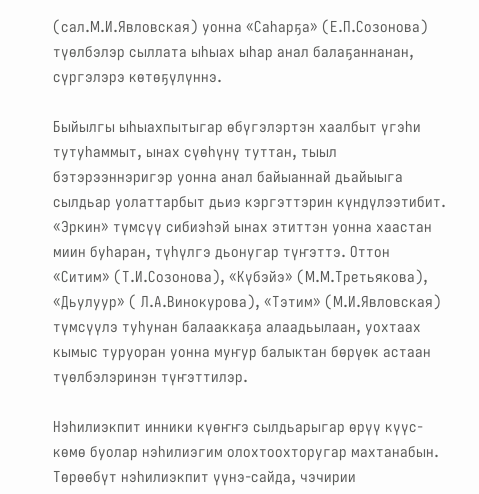(сал.М.И.Явловская) уонна «Саһарҕа» (Е.П.Созонова) түөлбэлэр сыллата ыһыах ыһар анал балаҕаннанан, сүргэлэрэ көтөҕүлүннэ.

Быйылгы ыһыахпытыгар өбүгэлэртэн хаалбыт үгэһи тутуһаммыт, ынах сүөһүнү туттан, тыыл бэтэрээннэригэр уонна анал байыаннай дьайыыга сылдьар уолаттарбыт дьиэ кэргэттэрин күндүлээтибит. «Эркин» түмсүү сибиэһэй ынах этиттэн уонна хаастан миин буһаран, түһүлгэ дьонугар түҥэттэ. Оттон «Ситим» (Т.И.Созонова), «Күбэйэ» (М.М.Третьякова), «Дьулуур» ( Л.А.Винокурова), «Тэтим» (М.И.Явловская) түмсүүлэ туһунан балааккаҕа алаадьылаан, уохтаах кымыс туруоран уонна муҥур балыктан бөрүөк астаан түөлбэлэринэн түҥэттилэр.

Нэһилиэкпит инники күөҥҥэ сылдьарыгар өрүү күүс-көмө буолар нэһилиэгим олохтоохторугар махтанабын. Төрөөбүт нэһилиэкпит үүнэ-сайда, чэчирии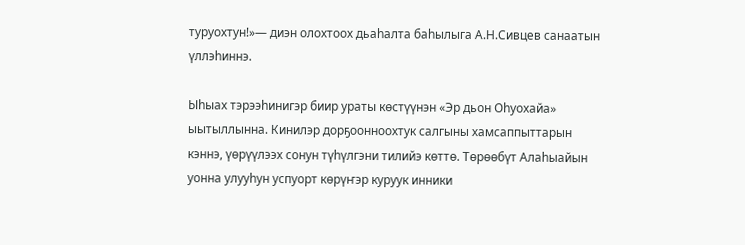туруохтун!»— диэн олохтоох дьаһалта баһылыга А.Н.Сивцев санаатын үллэһиннэ.

Ыһыах тэрээһинигэр биир ураты көстүүнэн «Эр дьон Оһуохайа» ыытыллынна. Кинилэр дорҕоонноохтук салгыны хамсаппыттарын кэннэ, үөрүүлээх сонун түһүлгэни тилийэ көттө. Төрөөбүт Алаһыайын уонна улууһун успуорт көрүҥэр куруук инники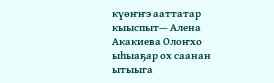күөҥҥэ ааттатар кыыспыт— Алена Акакиева Олоҥхо ыһыаҕар ох саанан ытыыга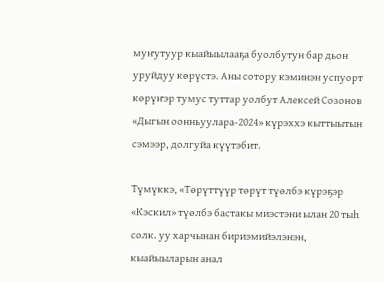муҥутуур кыайыылааҕа буолбутун бар дьон уруйдуу көрүстэ. Аны сотору кэминэн успуорт көрүҥэр тумус туттар уолбут Алексей Созонов «Дыгын оонньуулара-2024» күрэххэ кыттыытын сэмээр, долгуйа күүтэбит.

Түмүккэ, «Төрүттүүр төрүт түөлбэ күрэҕэр «Кэскил» түөлбэ бастакы миэстэни ылан 20 тыһ солк. уу харчынан бириэмийэлэнэн, кыайыыларын анал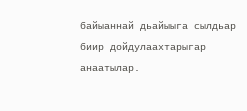байыаннай дьайыыга сылдьар биир дойдулаахтарыгар анаатылар.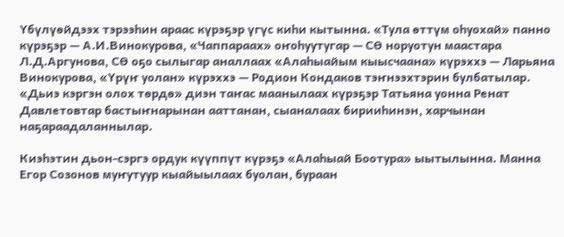Үбүлүөйдээх тэрээһин араас күрэҕэр үгүс киһи кытынна. «Тула өттүм оһуохай» панно күрэҕэр — А.И.Винокурова, «Чаппараах» оҥоһуутугар — СӨ норуотун маастара Л.Д.Аргунова, СӨ оҕо сылыгар аналлаах «Алаһыайым кыысчаана» күрэххэ — Ларьяна Винокурова, «Үрүҥ уолан» күрэххэ — Родион Кондаков тэҥнээхтэрин булбатылар. «Дьиэ кэргэн олох төрдө» диэн таҥас маанылаах күрэҕэр Татьяна уонна Ренат Давлетовтар бастыҥнарынан ааттанан, сыаналаах бирииһинэн, харчынан наҕараадаланнылар.

Киэһэтин дьон-сэргэ ордук күүппүт күрэҕэ «Алаһыай Боотура» ыытылынна. Манна Егор Созонов муҥутуур кыайыылаах буолан, бураан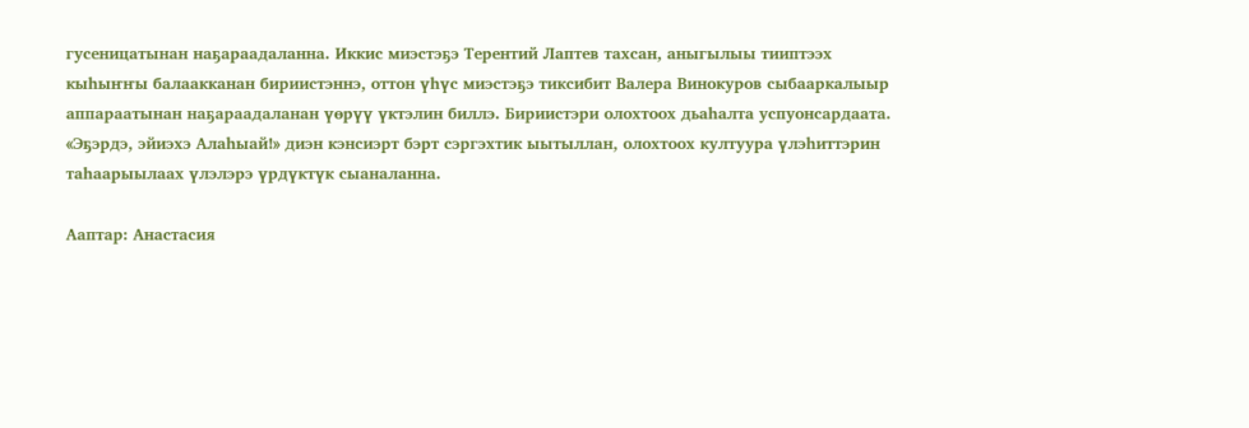гусеницатынан наҕараадаланна. Иккис миэстэҕэ Терентий Лаптев тахсан, аныгылыы тииптээх кыһыҥҥы балаакканан бириистэннэ, оттон үһүс миэстэҕэ тиксибит Валера Винокуров сыбааркалыыр аппараатынан наҕараадаланан үөрүү үктэлин биллэ. Бириистэри олохтоох дьаһалта успуонсардаата.
«Эҕэрдэ, эйиэхэ Алаһыай!» диэн кэнсиэрт бэрт сэргэхтик ыытыллан, олохтоох култуура үлэһиттэрин таһаарыылаах үлэлэрэ үрдүктүк сыаналанна.

Ааптар: Анастасия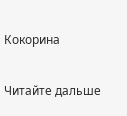Кокорина

Читайте дальше